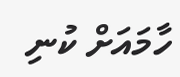ހާމައަށް ކުނި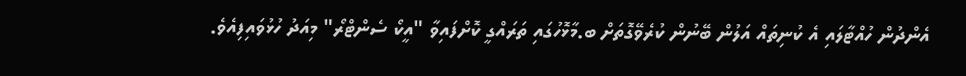އެންދުން ހުއްޓާލައި އެ ކުނިތައް އަލުން ބޭނުން ކުރެވޭގޮތަށް ބ.މާޅޮހުގައި ތަރައްގީ ކޮށްފައިވާ "އީކޯ ސެންޓްރޯ" މިއަދު ހުޅުވައިފިއެވެ.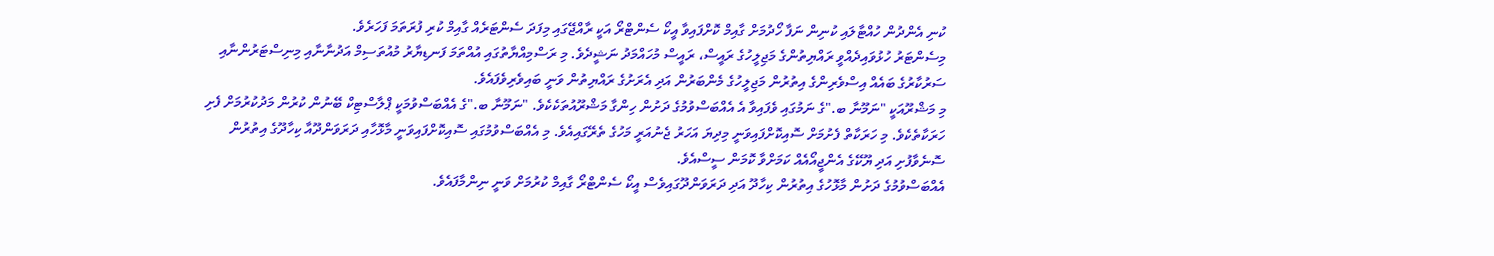ކުނި އެންދުން ހުއްޓާލައި ކުނިން ނަފާ ހޯދުމަށް ގާއިމް ކޮށްފައިވާ އީކޯ ސެންޓްރޯ އަކީ ރާއްޖޭގައި މިފަދަ ސެންޓަރެއް ގާއިމް ކުރި ފުރަތަމަ ފަހަރެވެ.
މިސެންޓަރު ހުޅުވައިދެއްވީ ރައްޔިތުންގެ މަޖިލީހުގެ ރައީސް، ރައީސް މުހައްމަދު ނަޝީދެވެ. މި ރަސްމިއްޔާތުގައި އުއްތަމަ ފަނޑިޔާރު މުއުތަސިމް އަދުނާނާއި މިނިސްޓަރުންނާއި ސަރުކާރުގެ ބައެއް އިސްވެރިންގެ އިތުރުން މަޖިލީހުގެ މެންބަރުން އަދި އެރަށުގެ ރައްޔިތުން ވަނީ ބައިވެރިވެފައެވެ.
މި މަޝްރޫއަކީ "ނަމޫނާ ބ."ގެ ނަމުގައި ވެފައިވާ އެ އެއްބަސްވުމުގެ ދަށުން ހިންގާ މަޝްރޫއުތަކެކެވެ. "ނަމޫނާ ބ."ގެ އެއްބަސްވުމަކީ ޕްލާސްޓިކް ބޭނުން ކުރުން މަދުކުރުމަށް ފެށި ހަރަކާތެކެވެ. މި ހަރަކާތް ފެށުމަށް ސޮއިކޮށްފައިވަނީ މިދިޔަ އަހަރު ޖެނުއަރީ މަހުގެ ތެރޭގައިއެވެ. މި އެއްބަސްވުމުގައި ސޮއިކޮށްފައިވަނީ މާޅޮހާއި ދަރަވަންދޫއާ ކިހާދޫގެ އިތުރުން ސޮނެވާފުށި އަދި ޔޫކޭގެ އެންޖީއޯއެއް ކަމަށްވާ ކޮމަން ސީސްއެވެ.
އެއްބަސްވުމުގެ ދަށުން މާޅޮހުގެ އިތުރުން ކިހާދޫ އަދި ދަރަވަންދޫގައިވެސް އީކޯ ސެންޓްރޯ ގާއިމް ކުރުމަށް ވަނީ ނިންމާފައެވެ.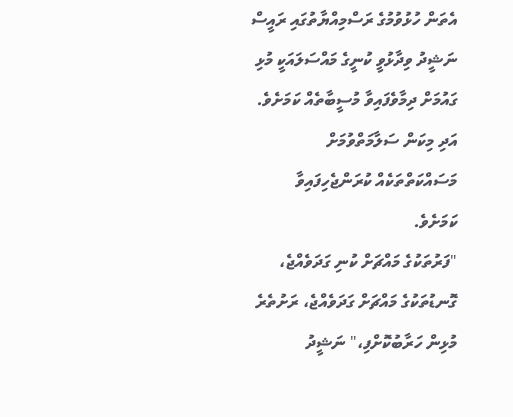އެތަން ހުޅުވުމުގެ ރަސްމިއްޔާތުގައި ރައީސް ނަޝީދު ވިދާޅުވީ ކުނީގެ މައްސަލައަކީ މުޅި ގައުމަށް ދިމާވެފައިވާ މުސީބާތެއް ކަމަށެވެ. އަދި މިކަން ސަލާމަތްވުމަށް މަސައްކަތްތަކެއް ކުރަންޖެހިފައިވާ ކަމަށެވެ.
"ފަރުތަކުގެ މައްޗަށް ކުނި ގަދަވެއްޖެ، ގޮނޑުތަކުގެ މައްޗަށް ގަދަވެއްޖެ، ރަށުތެރެ މުޅިން ހަރާބުކޮށްފި،" ނަޝީދު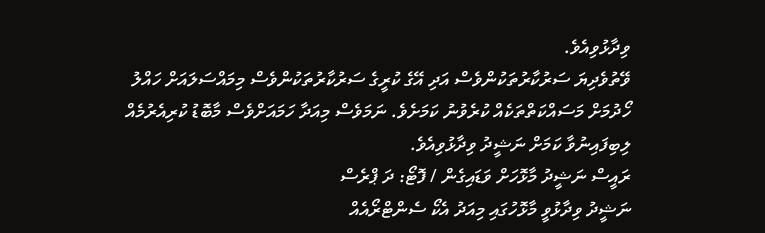ވިދާޅުވިއެވެ.
ވޭތުވެދިޔަ ސަރުކާރުތަކުންވެސް އަދި އޭގެ ކުރީގެ ސަރުކާރުތަކުންވެސް މިމައްސަލައަށް ހައްލު ހޯދުމަށް މަސައްކަތްތަކެއް ކުރެވުނު ކަމަށެވެ. ނަމަވެސް މިއަދާ ހަމައަށްވެސް މާބޮޑު ކުރިއެރުމެއް ލިބިފައިނުވާ ކަމަށް ނަޝީދު ވިދާޅުވިއެވެ.
ރައީސް ނަޝީދު މާޅޮހަށް ވަޑައިގެން / ފޮޓޯ: ދަ ޕްރެސް
ނަޝީދު ވިދާޅުވީ މާޅޮހުގައި މިއަދު އެކޯ ސެންޓްރޯއެއް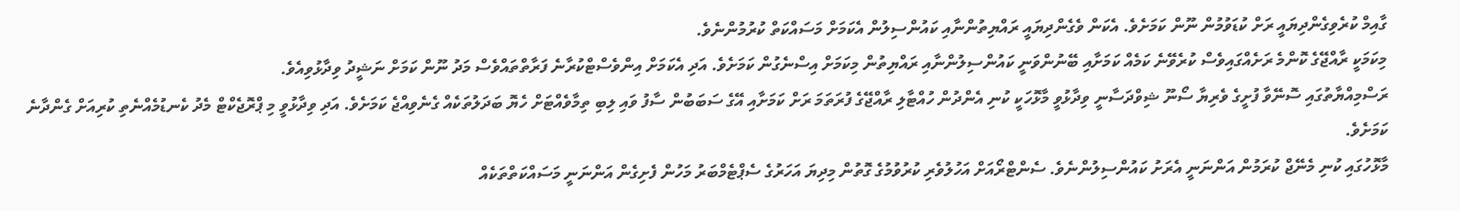ގާއިމް ކުރެވިގެންދިޔައީ ރަށް ކުޑަވުމުން ނޫން ކަމަށެވެ. އެކަން ވެގެންދިޔައީ ރައްޔިތުންނާއި ކައުންސިލުން އެކަމަށް މަސައްކަތް ކުރުމުންނެވެ.
މިކަމަކީ ރާއްޖޭގެ ކޮންމެ ރަށެއްގައިވެސް ކުރެވޭނެ ކަމެއް ކަމަށާއި ބޭނުންވަނީ ކައުންސިލުންނާއި ރައްޔިތުން މިކަމަށް އިސްނެގުން ކަމަށެވެ. އަދި އެކަމަށް އިންވެސްޓްކުރާނެ ފަރާތްތައްވެސް މަދު ނޫން ކަމަށް ނަޝީދު ވިދާޅުވިއެވެ.
ރަސްމިއްޔާތުގައި ސޮނޭވާ ފުށީގެ ވެރިޔާ ސޯނޫ ޝިވްދަސާނީ ވިދާޅުވީ މާޅޮހަކީ ކުނި އެންދުން ހުއްޓާލި ރާއްޖޭގެ ފުރަތަމަ ރަށް ކަމަށާއި އޭގެ ސަބަބުން ސާފު ވައި ލިބި ތިމާވެއްޓަށް ހެޔޮ ބަދަލުތަކެއް ގެނެވިއްޖެ ކަމަށެވެ. އަދި ވިދާޅުވީ މި ޕްރޮޖެކްޓް މެދު ކެނޑުމެއްނެތި ކުރިއަށް ގެންދާނެ ކަމަށެވެ.
މާޅޮހުގައި ކުނި މެނޭޖް ކުރަމުން އަންނަނީ އެރަށު ކައުންސިލުންނެވެ. ސެންޓްރޯއަށް އަހުލުވެރި ކުރުވުމުގެ ގޮތުން މިދިޔަ އަހަރުގެ ސެޕްޓެމްބަރު މަހުން ފެށިގެން އަންނަނީ މަސައްކަތްތަކެއް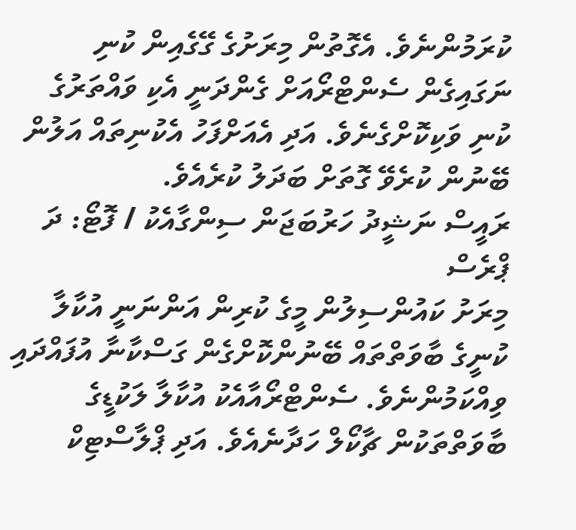ކުރަމުންނެވެ. އެގޮތުން މިރަށުގެ ގޭގެއިން ކުނި ނަގައިގެން ސެންޓްރޯއަށް ގެންދަނީ އެކި ވައްތަރުގެ ކުނި ވަކިކޮށްގެނެވެ. އަދި އެއަށްފަހު އެކުނިތައް އަލުން ބޭނުން ކުރެވޭ ގޮތަށް ބަދަލު ކުރެއެވެ.
ރައީސް ނަޝީދު ހަރުބަޖަން ސިންގާއެކު / ފޮޓޯ: ދަ ޕްރެސް
މިރަށު ކައުންސިލުން މީގެ ކުރިން އަންނަނީ އުކާލާ ކުނީގެ ބާވަތްތައް ބޭނުންކޮށްގެން ގަސްކާނާ އުފައްދައި ވިއްކަމުންނެވެ. ސެންޓްރޯއާއެކު އުކާލާ ލަކުޑީގެ ބާވަތްތަކުން ޗާކޯލް ހަދާނެއެވެ. އަދި ޕްލާސްޓިކް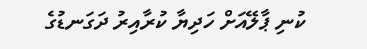ކުނި ޕާލޭއަށް ހަދިޔާ ކުރާއިރު ދަގަނޑުގެ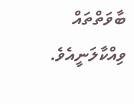ބާވަތްތައް ވިއްކާލަނީއެވެ.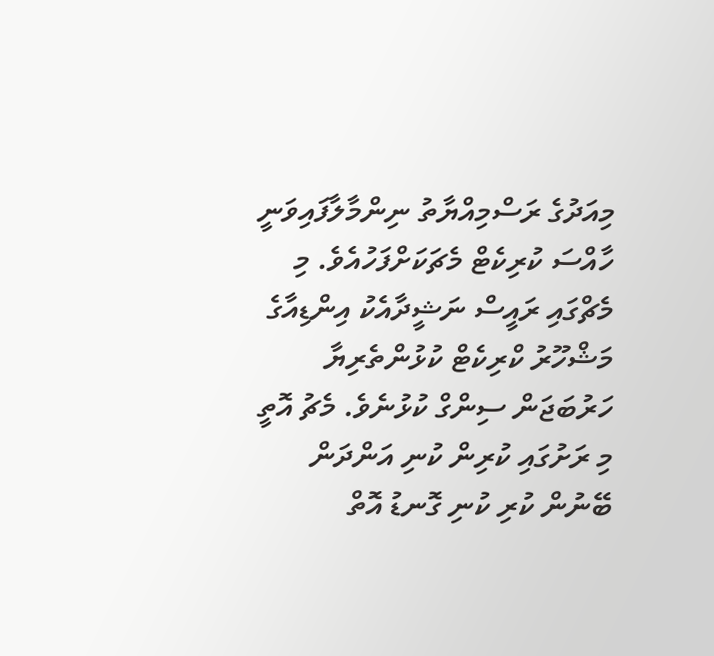މިއަދުގެ ރަސްމިއްޔާތު ނިންމާލާފައިވަނީ ހާއްސަ ކުރިކެޓް މެޗަކަށްފަހުއެވެ. މި މެޗްގައި ރައީސް ނަޝީދާއެކު އިންޑިއާގެ މަޝްހޫރު ކްރިކެޓް ކުޅުންތެރިޔާ ހަރުބަޖަން ސިންގް ކުޅުނެވެ. މެޗު އޮތީ މި ރަށުގައި ކުރިން ކުނި އަންދަން ބޭނުން ކުރި ކުނި ގޮނޑު އޮތް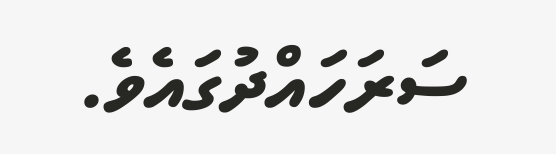ސަރަހައްދުގައެވެ.